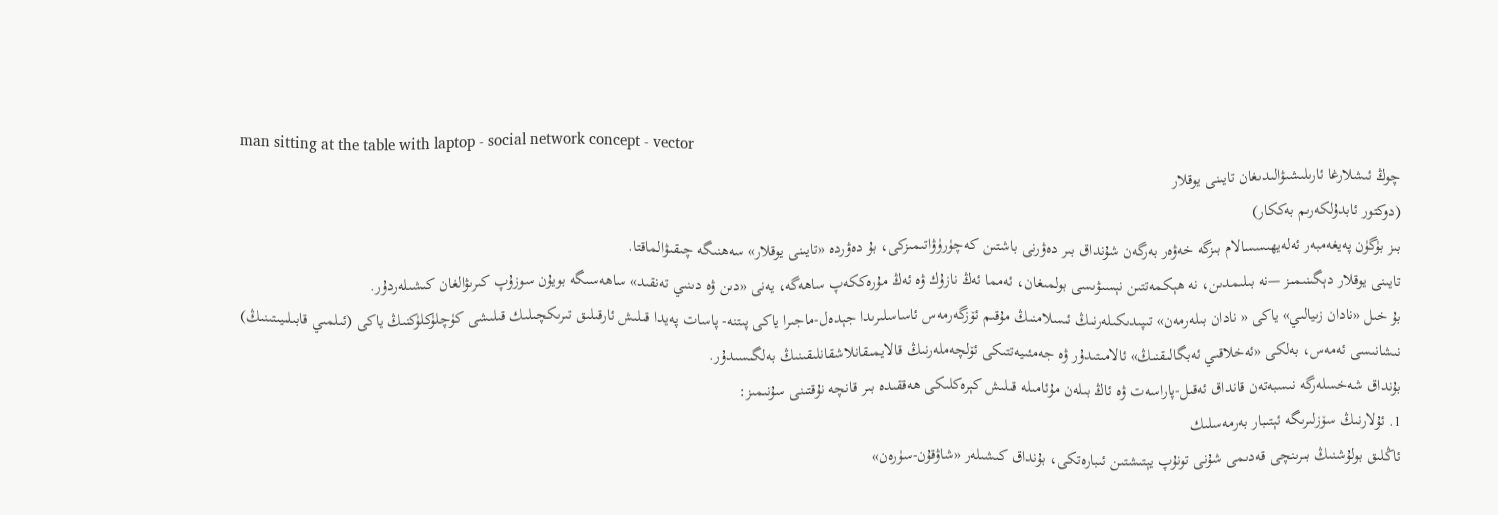man sitting at the table with laptop - social network concept - vector
چوڭ ئىشلارغا ئارىلىشىۋالىدىغان تايىنى يوقلار
(دوكتور ئابدۇلكەرىم بەككار)
بىز بۈگۈن پەيغەمبەر ئەلەيھىسسالام بىزگە خەۋەر بەرگەن شۇنداق بىر دەۋرنى باشتىن كەچۈرۈۋاتىمىزكى، بۇ دەۋردە «تايىنى يوقلار» سەھنىگە چىقىۋالماقتا.
تايىنى يوقلار دېگىنىمىز —نە بىلىمدىن، نە ھېكمەتتىن نېسىۋىسى بولمىغان، ئەمما ئەڭ نازۇك ۋە ئەڭ مۇرەككەپ ساھەگە، يەنى «دىن ۋە دىنىي تەنقىد» ساھەسىگە بويۇن سوزۇپ كىرىۋالغان كىشىلەردۇر.
بۇ خىل «نادان زىيالىي» ياكى « نادان بىلەرمەن» تىپىدىكىلەرنىڭ ئىسلامنىڭ مۇقىم ئۆزگەرمەس ئاساسلىرىدا جېدەل-ماجىرا ياكى پىتنە- پاسات پەيدا قىلىش ئارقىلىق تىرىكچىلىك قىلىشى كۈچلۈكلۈكنىڭ ياكى (ئىلمىي قابىلىيىتىنىڭ) نىشانىسى ئەمەس، بەلكى «ئەخلاقىي ئەبگالىقنىڭ» ئالامىتىدۇر ۋە جەمئىيەتتىكى ئۆلچەملەرنىڭ قالايمىقانلاشقانلىقىنىڭ بەلگىسىدۇر.
بۇنداق شەخسلەرگە نىسبەتەن قانداق ئەقىل-پاراسەت ۋە ئاڭ بىلەن مۇئامىلە قىلىش كېرەكلىكى ھەققىدە بىر قانچە نۇقتىنى سۇنىمىز:
1. ئۇلارنىڭ سۆزلىرىگە ئېتىبار بەرمەسلىك
ئاڭلىق بولۇشنىڭ بىرىنچى قەدىمى شۇنى تونۇپ يېتىشتىن ئىبارەتكى، بۇنداق كىشىلەر «شاۋقۇن-سۈرەن»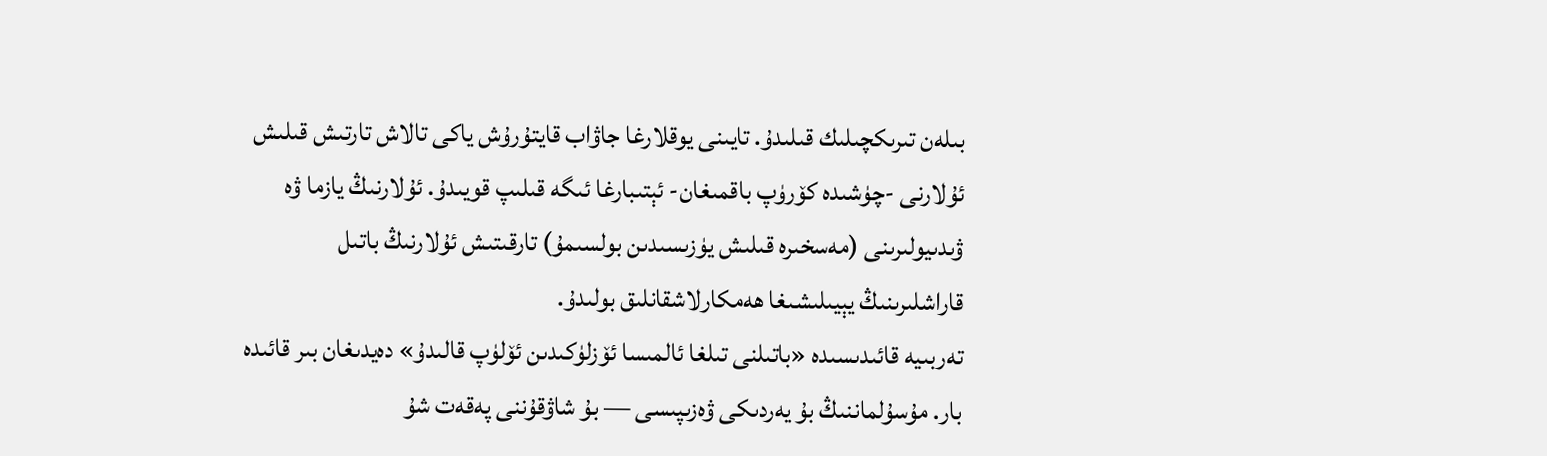بىلەن تىرىكچىلىك قىلىدۇ. تايىنى يوقلارغا جاۋاب قايتۇرۇش ياكى تالاش تارتىش قىلىش ئۇلارنى -چۈشىدە كۆرۈپ باقمىغان- ئېتىبارغا ئىگە قىلىپ قويىدۇ. ئۇلارنىڭ يازما ۋە ۋىدىيولىرىنى (مەسخىرە قىلىش يۈزىسىدىن بولسىمۇ) تارقىتىش ئۇلارنىڭ باتىل قاراشلىرىنىڭ يېيىلىشىغا ھەمكارلاشقانلىق بولىدۇ.
تەربىيە قائىدىسىدە «باتىلنى تىلغا ئالمىسا ئۆزلۈكىدىن ئۆلۈپ قالىدۇ» دەيدىغان بىر قائىدە بار. مۇسۇلماننىڭ بۇ يەردىكى ۋەزىپىسى — بۇ شاۋقۇننى پەقەت شۇ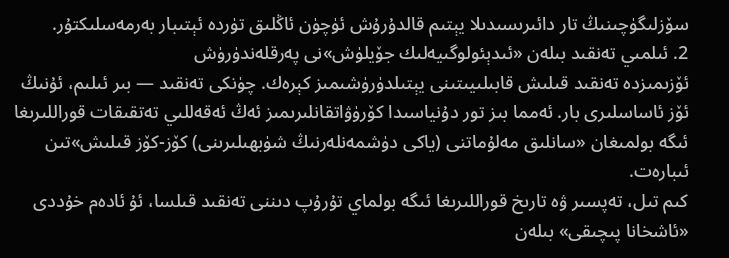سۆزلىگۈچىنىڭ تار دائىرىسىدىلا يېتىم قالدۇرۇش ئۈچۈن ئاڭلىق تۈردە ئېتىبار بەرمەسلىكتۇر.
2. ئىلمىي تەنقىد بىلەن «ئىدېئولوگىيەلىك جۆيلۈش»نى پەرقلەندۈرۈش
ئۆزىمىزدە تەنقىد قىلىش قابىلىيىتىنى يېتىلدۈرۈشىمىز كېرەك. چۈنكى تەنقىد — بىر ئىلىم، ئۇنىڭ ئۆز ئاساسلىرى بار. ئەمما بىز تور دۇنياسىدا كۆرۈۋاتقانلىرىمىز ئەڭ ئەقەللىي تەتقىقات قوراللىرىغا ئىگە بولمىغان «سانلىق مەلۇماتنى (ياكى دۈشمەنلەرنىڭ شۈبھىلىرىنى) كۆز-كۆز قىلىش»تىن ئىبارەت.
كىم تىل، تەپسىر ۋە تارىخ قوراللىرىغا ئىگە بولماي تۇرۇپ دىننى تەنقىد قىلسا، ئۇ ئادەم خۇددى «ئاشخانا پىچىقى» بىلەن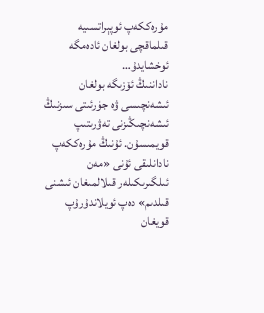مۇرەككەپ ئوپېراتسىيە قىلماقچى بولغان ئادەمگە ئوخشايدۇ…
ناداننىڭ ئۆزىگە بولغان ئىشەنچىسى ۋە جۈرئىتى سىزنىڭ ئىشەنچىڭىزنى تەۋرىتىپ قويمىسۇن. ئۇنىڭ مۇرەككەپ نادانلىقى ئۇنى «مەن ئىلگىرىكىلەر قىلالمىغان ئىشنى قىلدىم» دەپ ئويلاندۇرۇپ قويغان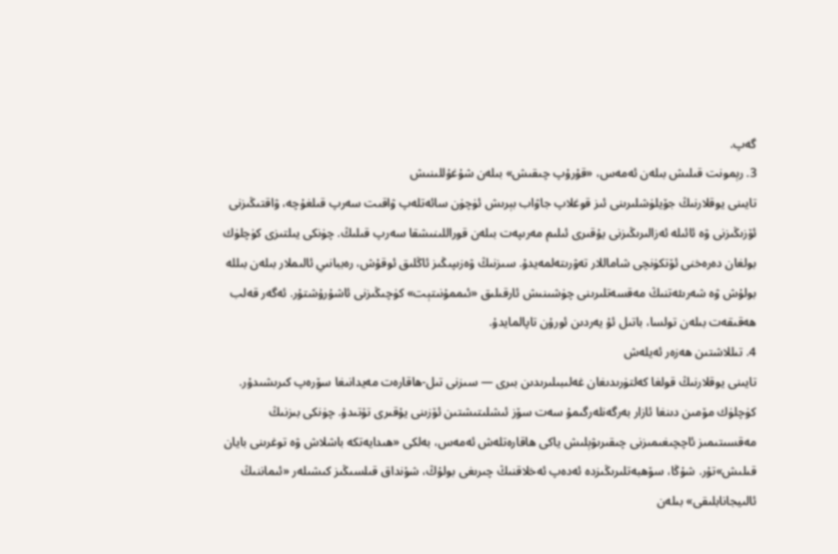گەپ.
3. رېمونت قىلىش بىلەن ئەمەس، «قۇرۇپ چىقىش» بىلەن شۇغۇللىنىش
تايىنى يوقلارنىڭ جۆيلۈشلىرىنى ئىز قوغلاپ جاۋاب بېرىش ئۈچۈن سائەتلەپ ۋاقىت سەرپ قىلغۇچە، ۋاقتىڭىزنى ئۆزىڭىزنى ۋە ئائىلە ئەزالىرىڭىزنى يۇقىرى ئىلىم مەرىپەت بىلەن قوراللىنىشقا سەرپ قىلىڭ. چۈنكى يىلتىزى كۈچلۈك بولغان دەرەخنى ئۆتكۈنچى شاماللار تەۋرىتەلمەيدۇ. سىزنىڭ ۋەزىپىڭىز ئاڭلىق ئوقۇش، رەببانىي ئالىملار بىلەن بىللە بولۇش ۋە شەرىئەتنىڭ مەقسەتلىرىنى چۈشىنىش ئارقىلىق «ئىممۇنىتېت» كۈچىڭىزنى ئاشۇرۇشتۇر. ئەگەر قەلب ھەقىقەت بىلەن تولسا، باتىل ئۇ يەردىن ئورۇن تاپالمايدۇ.
4. تىللاشتىن ھەزەر ئەيلەش
تايىنى يوقلارنىڭ قولغا كەلتۈرىدىغان غەلىبىلىرىدىن بىرى — سىزنى تىل-ھاقارەت مەيدانىغا سۆرەپ كىرىشىدۇر.
كۈچلۈك مۆمىن دىنغا ئازار بەرگەنلەرگىمۇ سەت سۆز ئىشلىتىشتىن ئۆزىنى يۇقىرى تۇتىدۇ. چۈنكى بىزنىڭ مەقسىتىمىز ئاچچىغىمىزنى چىقىرىۋېلىش ياكى ھاقارەتلەش ئەمەس، بەلكى «ھىدايەتكە باشلاش ۋە توغرىنى بايان قىلىش»تۇر. شۇڭا، سۆھبەتلىرىڭىزدە ئەدەپ ئەخلاقنىڭ چىرىغى بولۇڭ، شۇنداق قىلسىڭىز كىشىلەر «ئىماننىڭ ئالىيجانابلىقى» بىلەن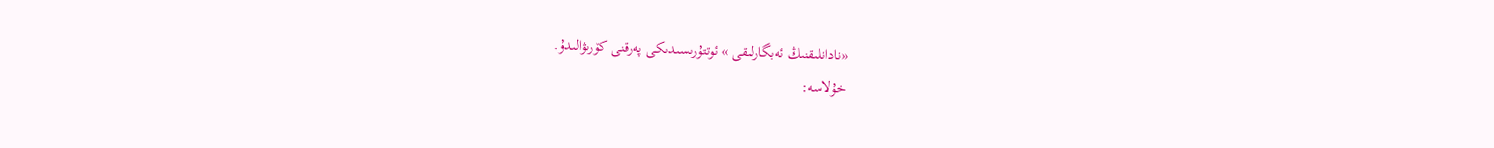«نادانلىقنىڭ ئەبگارلىقى » ئوتتۇرىسىدىكى پەرقنى كۆرىۋالىدۇ.
خۇلاسە: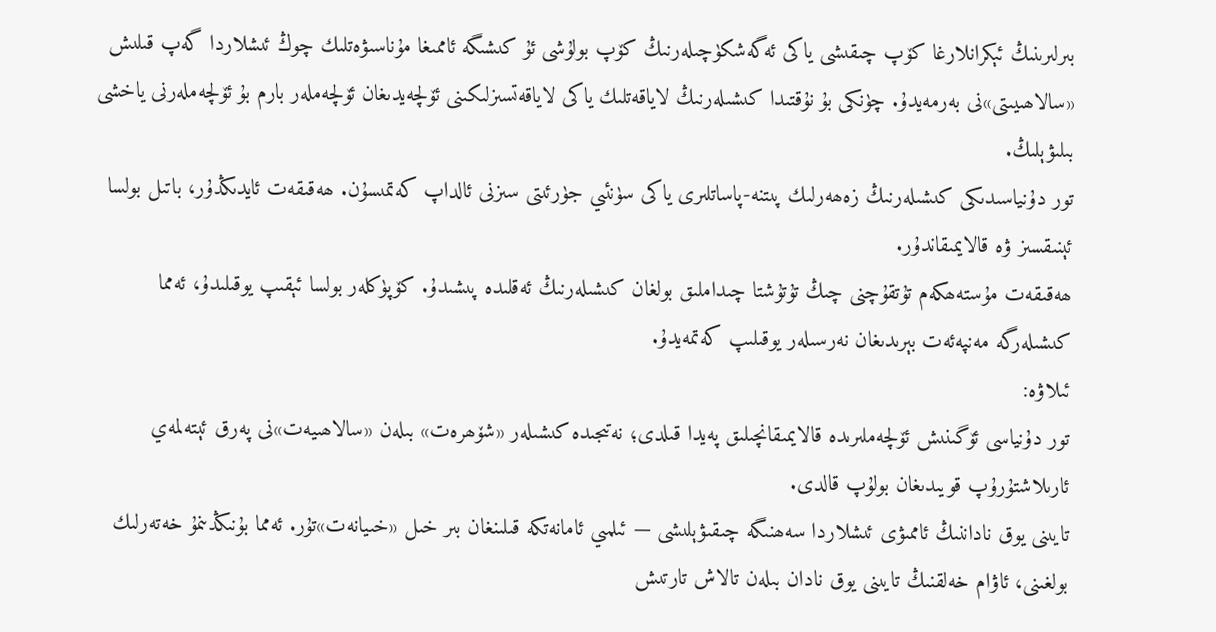بىرلىرىنىڭ ئېكرانلارغا كۆپ چىقىشى ياكى ئەگەشكۈچىلەرنىڭ كۆپ بولۇشى ئۇ كىشىگە ئاممىغا مۇناسىۋەتلىك چوڭ ئىشلاردا گەپ قىلىش «سالاھىيىتى»نى بەرمەيدۇ. چۈنكى بۇ نۇقتىدا كىشىلەرنىڭ لاياقەتلىك ياكى لاياقەتسىزلىكىنى ئۆلچەيدىغان ئۆلچەملەر بارم بۇ ئۆلچەملەرنى ياخشى بىلىۋېلىڭ.
تور دۇنياسىدىكى كىشىلەرنىڭ زەھەرلىك پىتنە-پاساتلىرى ياكى سۈنئىي جۈرئىتى سىزنى ئالداپ كەتمىسۇن. ھەقىقەت ئايدىڭدۇر، باتىل بولسا ئېنىقسىز ۋە قالايمىقاندۇر.
ھەقىقەت مۇستەھكەم تۇتقۇچنى چىڭ تۇتۇشتا چىداملىق بولغان كىشىلەرنىڭ ئەقلىدە پىشىدۇ. كۆپۈكلەر بولسا ئېقىپ يوقىلىدۇ، ئەمما كىشىلەرگە مەنپەئەت بېرىدىغان نەرسىلەر يوقىلىپ كەتمەيدۇ.
ئىلاۋە:
تور دۇنياسى ئۆگىنىش ئۆلچەملىرىدە قالايمىقانچىلىق پەيدا قىلدى؛ نەتىجىدە كىشىلەر «شۆھرەت» بىلەن «سالاھىيەت»نى پەرق ئېتەلمەي ئارىلاشتۇرۇپ قويىدىغان بولۇپ قالدى.
تايىنى يوق ناداننىڭ ئاممىۋى ئىشلاردا سەھنىگە چىقىۋېلىشى — ئىلمىي ئامانەتكە قىلىنغان بىر خىل «خىيانەت»تۇر. ئەمما بۇنىڭدىنمۇ خەتەرلىك بولغىنى، ئاۋام خەلقنىڭ تايىنى يوق نادان بىلەن تالاش تارتىش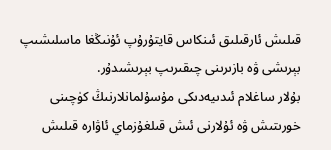قىلىش ئارقىلىق ئىنكاس قايتۇرۇپ ئۇنىڭغا ماسلىشىپ بېرىشى ۋە بازىرىنى چىقىرىپ بېرىشىدۇر.
بۇلار ساغلام ئىدىيەدىكى مۇسۇلمانلارنىڭ كۈچىنى خورىتىش ۋە ئۇلارنى ئىش قىلغۇزماي ئاۋارە قىلىش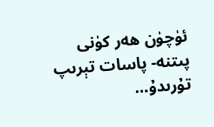ئۈچۈن ھەر كۈنى پىتنە- پاسات تېرىپ تۇرىدۇ…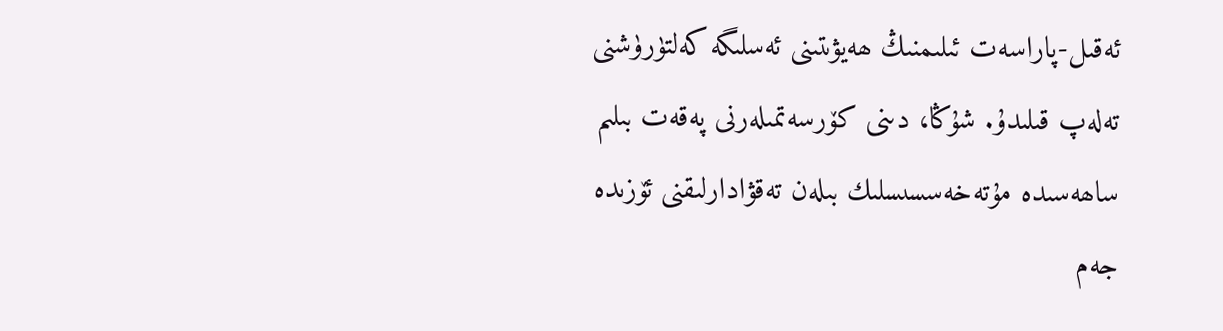ئەقىل-پاراسەت ئىلىمنىڭ ھەيۋىتىنى ئەسلىگە كەلتۈرۈشنى تەلەپ قىلىدۇ. شۇڭا، دىنى كۆرسەتمىلەرنى پەقەت بىلىم ساھەسىدە مۇتەخەسسىسلىك بىلەن تەقۋادارلىقنى ئۆزىدە جەم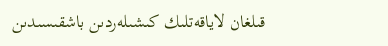قىلغان لاياقەتلىك كىشىلەردىن باشقىسىدىن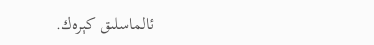ئالماسلىق كېرەك.